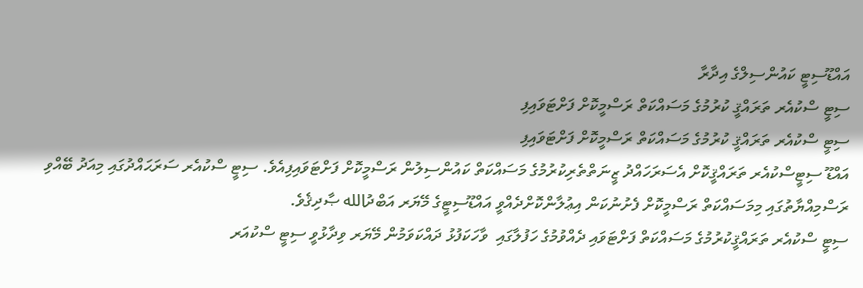އައްޑޫސިޓީ ކައުންސިލްގެ އިދާރާ
ސިޓީ ސްކުއެރ ތަރައްޤީ ކުރުމުގެ މަސައްކަތް ރަސްމީކޮށް ފަށްޓަވައިފި
ސިޓީ ސްކުއެރ ތަރައްޤީ ކުރުމުގެ މަސައްކަތް ރަސްމީކޮށް ފަށްޓަވައިފި
އައްޑޫ ސިޓީސްކުއެރ ތަރައްޤީކޮށް އެސަރަހައްދު ޒީނަތްތެރިކުރުމުގެ މަސައްކަތް ކައުންސިލުން ރަސްމީކޮށް ފަށްޓަވައިފިއެވެ. ސިޓީ ސްކުއެރ ސަރަޙައްދުގައި މިއަދު ބޭއްވި ރަސްމިއްޔާތުގައި މިމަސައްކަތް ރަސްމީކޮށް ފެށުނުކަން އިޢުލާންކޮށްދެއްވީ އައްޑޫސިޓީގެ މޭޔަރ އަބްދުالله ޞާދިޤެވެ.
ސިޓީ ސްކުއެރ ތަރައްޤީކުރުމުގެ މަސައްކަތް ފަށްޓަވައި ދެއްވުމުގެ ހަފުލާގައި  ވާހަކަފުޅު ދައްކަވަމުން މޭޔަރ ވިދާޅުވީ ސިޓީ ސްކުއަރ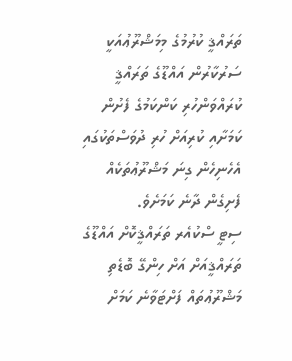ތަރައްޤީ ކުރުމުގެ މިމަޝްރޫޢުއަކީ ސަރުކާރުން އައްޑޫގެ ތަރައްޤީ ކުރައްވަންހުރި ކަންކަމުގެ ފެށުން ކަމަށާއި ކުރިއަށް ހުރި ދުވަސްތަކުގައި އެހެނިހެން ގިނަ މަޝްރޫޢުތަކެއް ފެށިގެން ދާނެ ކަމަށެވެ.
ސިޓީ ސްކުއެރ ތަރައްޤީކޮށް އައްޑޫގެ ތަރައްޤީއަށް އަށް ހިންގޭ ބޮޑެތި މަޝްރޫޢުތައް ފަށްޓަވާނެ ކަމަށް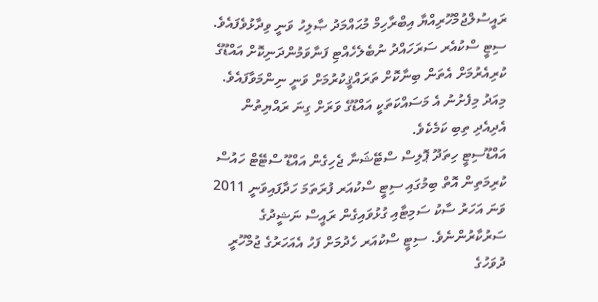ރައީސުލްޖުމްހޫރިއްޔާ އިބްރާހިމް މުޙައްމަދު ޞާލިހު ވަނީ ވިދާޅުވެފައެވެ. ސިޓީ ސްކުއެރ ސަރަހައްދު ނުބެލެހެއްޓި ފަނާވަމުންދަނިކޮށް އައްޑޫގެ ކުރިއެރުމަށް އެތަން ބިނާކޮށް ތަރައްޤީކުރުމަށް ވަނީ ނިންމަވާފައެވެ. މިއަދު މިފެށުނު އެ މަސައްކަތަކީ އައްޑޫގެ ވަރަށް ގިނަ ރައްޔިތުން އެދިއެދި ތިބި ކަމެކެވެ.
އައްޑޫސިޓީ ހިތަދޫ ޕޮލިސް ސްޓޭޝަނާ ޖެހިގެން އައްޑޫ ސްޓޭޓް ހައުސް ކުރިމަތިން އޮތް ބިމުގައި ސިޓީ ސްކުއަރ ފުރަތަމަ ހަދާފައިވަނީ 2011 ވަނަ އަހަރު ސާކު ސަމިޓާއި ގުޅުވައިގެން ރައީސް ނަޝީދުގެ ސަރުކާރުންނެވެ. ސިޓީ ސްކުއަރ ހެދުމަށް ފަހު އެއަހަރުގެ ޖުމްހޫރީ ދުވަހުގެ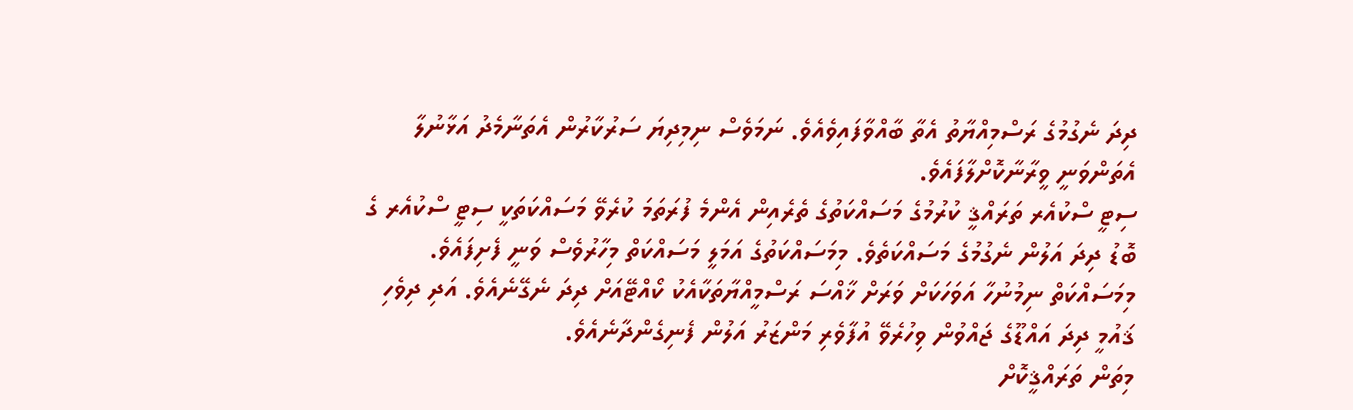ދިދަ ނެގުމުގެ ރަސްމިއްޔާތު އެތާ ބާއްވާފައިވެއެވެ. ނަމަވެސް ނިމިދިޔަ ސަރުކާރުން އެތަނާމެދު އަޅާނުލާ އެތަންވަނީ ވީރާނާކޮށްލާފައެވެ.
ސިޓީ ސްކުއެރ ތަރައްޤީ ކުރުމުގެ މަސައްކަތުގެ ތެރެއިން އެންމެ ފުރަތަމަ ކުރެވޭ މަސައްކަތަކީ ސިޓީ ސްކުއެރ ގެ ބޮޑު ދިދަ އަލުން ނެގުމުގެ މަސައްކަތެވެ. މިމަސައްކަތުގެ އަމަލީ މަސައްކަތް މިހާރުވެސް ވަނީ ފެށިފައެވެ. މިމަސައްކަތް ނިމުނުހާ އަވަހަކަށް ވަރަށް ޚާއްސަ ރަސްމީއްޔާތަކާއެކު ކޯއްޓޭއަށް ދިދަ ނެގޭނެއެވެ. އަދި ދިވެހި ޤައުމީ ދިދަ އައްޑޫގެ ޖައްވުން ވިހުރެވޭ އުފާވެރި މަންޒަރު އަލުން ފެނިގެންދާނެއެވެ.
މިތަން ތަރައްޤީކޮށް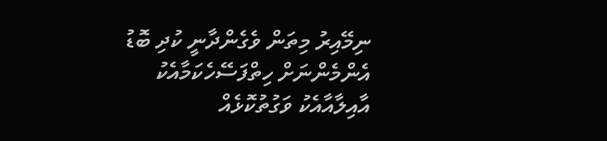ނިމޭއިރު މިތަން ވެގެންދާނީ ކުދި ބޮޑު އެންމެންނަށް ހިތްފަސޭހެކަމާއެކު އާއިލާއާއެކު ވަގުތުކޮޅެއް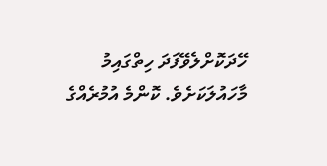ހޭދަކޮށްލެވޭފަދަ ހިތްގައިމު މާހައުލަކަށެވެ. ކޮންމެ އުމުރެއްގެ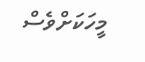މީހަކަށްވެސް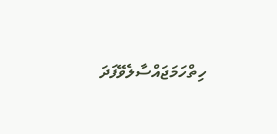ހިތްހަމަޖައްސާލެވޭފަދަ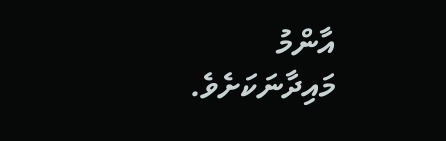އާންމު މައިދާނަކަށެވެ.